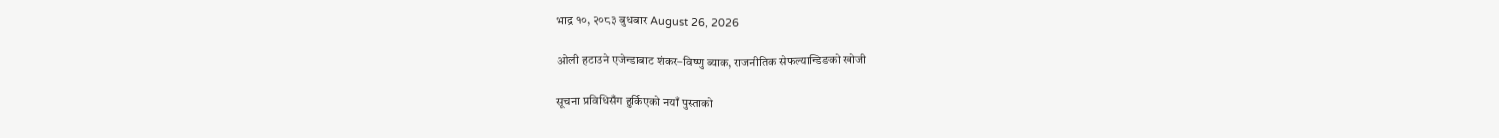भाद्र १०, २०८३ बुधबार August 26, 2026

ओली हटाउने एजेन्डाबाट शंकर–विष्णु ब्याक, राजनीतिक सेफल्यान्डिङको खोजी

सूचना प्रविधिसँग हुर्किएको नयाँ पुस्ताको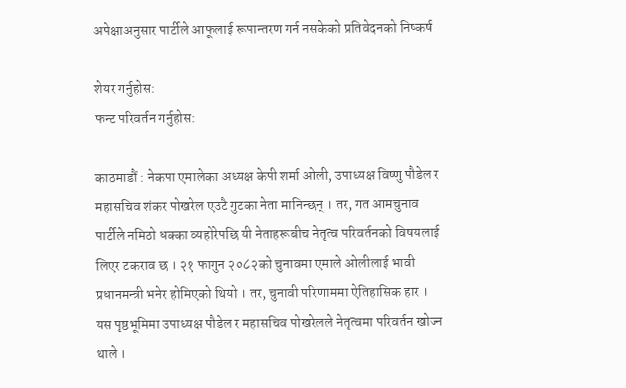अपेक्षाअनुसार पार्टीले आफूलाई रूपान्तरण गर्न नसकेको प्रतिवेदनको निष्कर्ष

शेयर गर्नुहोस:
फन्ट परिवर्तन गर्नुहोस:

काठमाडौं : नेकपा एमालेका अध्यक्ष केपी शर्मा ओली, उपाध्यक्ष विष्णु पौडेल र महासचिव शंकर पोखरेल एउटै गुटका नेता मानिन्छन् । तर, गत आमचुनाव पार्टीले नमिठो धक्का व्यहोरेपछि यी नेताहरूबीच नेतृत्व परिवर्तनको विषयलाई लिएर टकराव छ । २१ फागुन २०८२को चुनावमा एमाले ओलीलाई भावी प्रधानमन्त्री भनेर होमिएको थियो । तर, चुनावी परिणाममा ऐतिहासिक हार । यस पृष्ठभूमिमा उपाध्यक्ष पौडेल र महासचिव पोखरेलले नेतृत्वमा परिवर्तन खोज्न थाले ।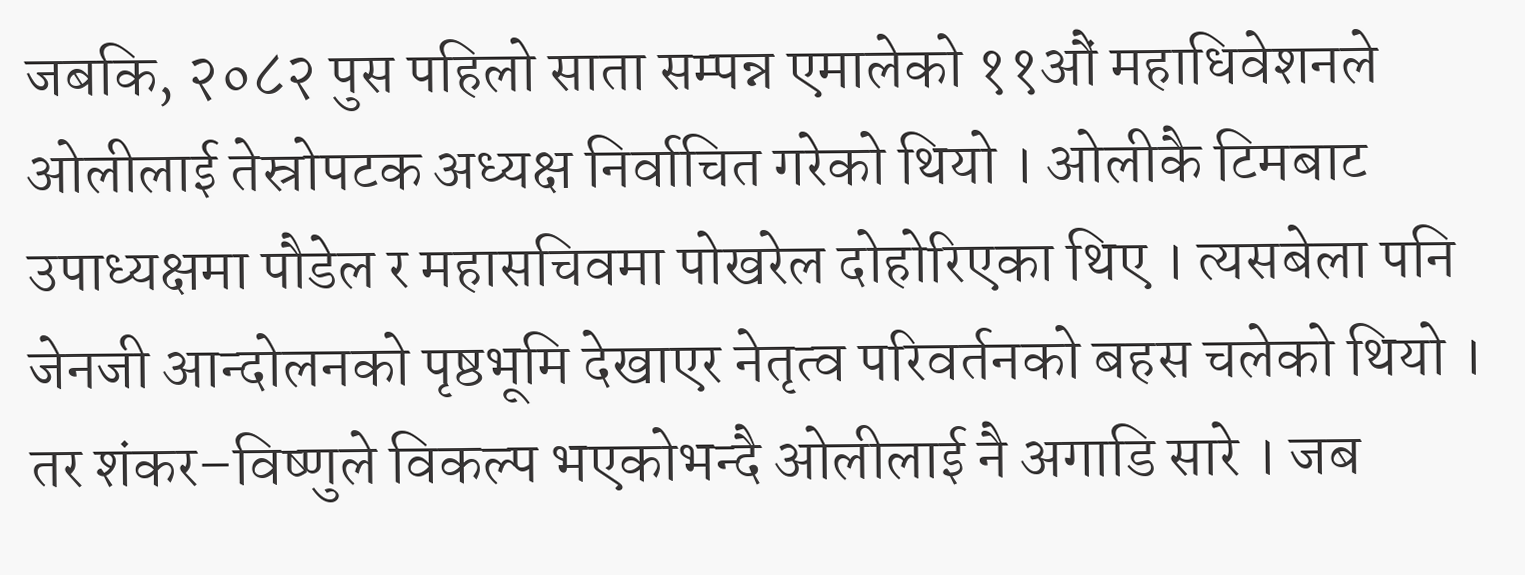जबकि, २०८२ पुस पहिलो साता सम्पन्न एमालेको ११औं महाधिवेशनले ओलीलाई तेस्रोपटक अध्यक्ष निर्वाचित गरेको थियो । ओलीकै टिमबाट उपाध्यक्षमा पौडेल र महासचिवमा पोखरेल दोहोरिएका थिए । त्यसबेला पनि जेनजी आन्दोलनको पृष्ठभूमि देखाएर नेतृत्व परिवर्तनको बहस चलेको थियो । तर शंकर–विष्णुले विकल्प भएकोभन्दै ओलीलाई नै अगाडि सारे । जब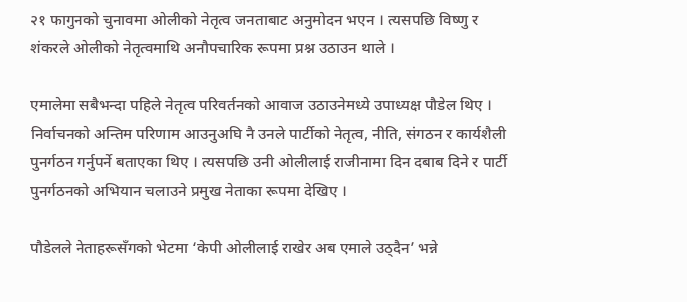२१ फागुनको चुनावमा ओलीको नेतृत्व जनताबाट अनुमोदन भएन । त्यसपछि विष्णु र शंकरले ओलीको नेतृत्वमाथि अनौपचारिक रूपमा प्रश्न उठाउन थाले ।

एमालेमा सबैभन्दा पहिले नेतृत्व परिवर्तनको आवाज उठाउनेमध्ये उपाध्यक्ष पौडेल थिए । निर्वाचनको अन्तिम परिणाम आउनुअघि नै उनले पार्टीको नेतृत्व, नीति, संगठन र कार्यशैली पुनर्गठन गर्नुपर्ने बताएका थिए । त्यसपछि उनी ओलीलाई राजीनामा दिन दबाब दिने र पार्टी पुनर्गठनको अभियान चलाउने प्रमुख नेताका रूपमा देखिए ।

पौडेलले नेताहरूसँगको भेटमा ‘केपी ओलीलाई राखेर अब एमाले उठ्दैन’ भन्ने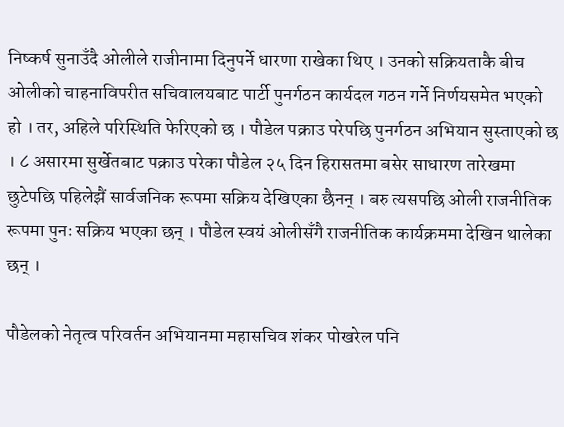निष्कर्ष सुनाउँदै ओलीले राजीनामा दिनुपर्ने धारणा राखेका थिए । उनको सक्रियताकै बीच ओलीको चाहनाविपरीत सचिवालयबाट पार्टी पुनर्गठन कार्यदल गठन गर्ने निर्णयसमेत भएको हो । तर, अहिले परिस्थिति फेरिएको छ । पौडेल पक्राउ परेपछि पुनर्गठन अभियान सुस्ताएको छ । ८ असारमा सुर्खेतबाट पक्राउ परेका पौडेल २५ दिन हिरासतमा बसेर साधारण तारेखमा छुटेपछि पहिलेझैं सार्वजनिक रूपमा सक्रिय देखिएका छैनन् । बरु त्यसपछि ओली राजनीतिक रूपमा पुनः सक्रिय भएका छन् । पौडेल स्वयं ओलीसँगै राजनीतिक कार्यक्रममा देखिन थालेका छन् ।

पौडेलको नेतृत्व परिवर्तन अभियानमा महासचिव शंकर पोखरेल पनि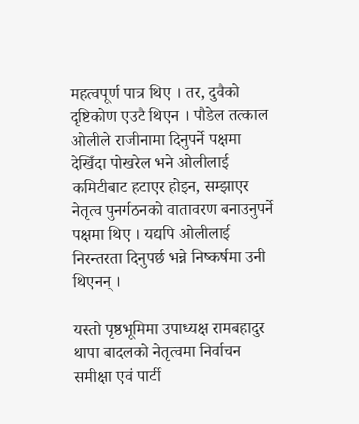महत्वपूर्ण पात्र थिए । तर, दुवैको दृष्टिकोण एउटै थिएन । पौडेल तत्काल ओलीले राजीनामा दिनुपर्ने पक्षमा देखिँदा पोखरेल भने ओलीलाई कमिटीबाट हटाएर होइन, सम्झाएर नेतृत्व पुनर्गठनको वातावरण बनाउनुपर्ने पक्षमा थिए । यद्यपि ओलीलाई निरन्तरता दिनुपर्छ भन्ने निष्कर्षमा उनी थिएनन् ।

यस्तो पृष्ठभूमिमा उपाध्यक्ष रामबहादुर थापा बादलको नेतृत्वमा निर्वाचन समीक्षा एवं पार्टी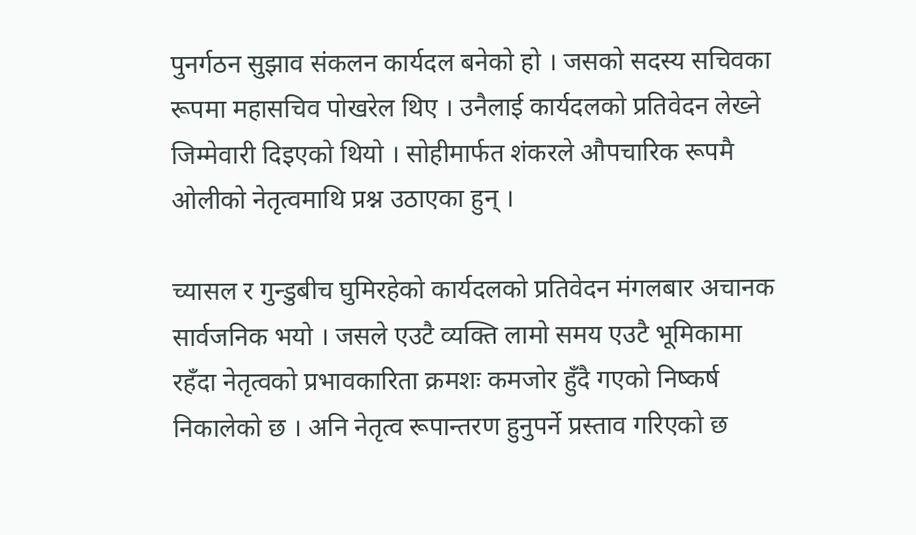पुनर्गठन सुझाव संकलन कार्यदल बनेको हो । जसको सदस्य सचिवका रूपमा महासचिव पोखरेल थिए । उनैलाई कार्यदलको प्रतिवेदन लेख्ने जिम्मेवारी दिइएको थियो । सोहीमार्फत शंकरले औपचारिक रूपमै ओलीको नेतृत्वमाथि प्रश्न उठाएका हुन् ।

च्यासल र गुन्डुबीच घुमिरहेको कार्यदलको प्रतिवेदन मंगलबार अचानक सार्वजनिक भयो । जसले एउटै व्यक्ति लामो समय एउटै भूमिकामा रहँदा नेतृत्वको प्रभावकारिता क्रमशः कमजोर हुँदै गएको निष्कर्ष निकालेको छ । अनि नेतृत्व रूपान्तरण हुनुपर्ने प्रस्ताव गरिएको छ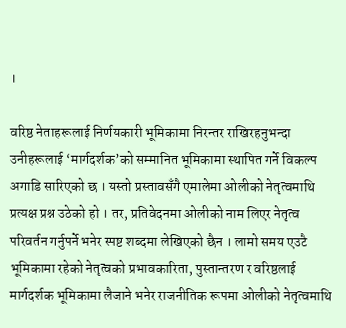।

वरिष्ठ नेताहरूलाई निर्णयकारी भूमिकामा निरन्तर राखिरहनुभन्दा उनीहरूलाई ‘मार्गदर्शक’को सम्मानित भूमिकामा स्थापित गर्ने विकल्प अगाडि सारिएको छ । यस्तो प्रस्तावसँगै एमालेमा ओलीको नेतृत्वमाथि प्रत्यक्ष प्रश्न उठेको हो । तर, प्रतिवेदनमा ओलीको नाम लिएर नेतृत्व परिवर्तन गर्नुपर्ने भनेर स्पष्ट शब्दमा लेखिएको छैन । लामो समय एउटै भूमिकामा रहेको नेतृत्वको प्रभावकारिता, पुस्तान्तरण र वरिष्ठलाई मार्गदर्शक भूमिकामा लैजाने भनेर राजनीतिक रूपमा ओलीको नेतृत्वमाथि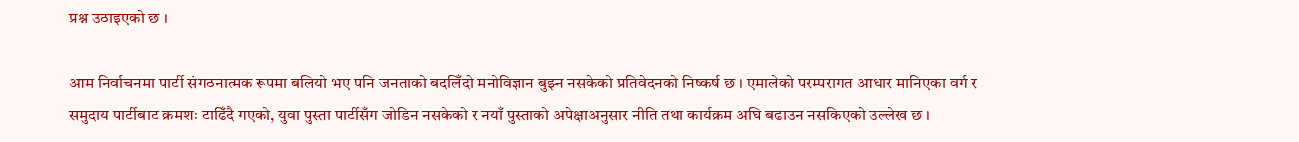प्रश्न उठाइएको छ ।

आम निर्वाचनमा पार्टी संगठनात्मक रूपमा बलियो भए पनि जनताको बदलिँदो मनोविज्ञान बुझ्न नसकेको प्रतिवेदनको निष्कर्ष छ । एमालेको परम्परागत आधार मानिएका वर्ग र समुदाय पार्टीबाट क्रमशः टाढिँदै गएको, युवा पुस्ता पार्टीसँग जोडिन नसकेको र नयाँ पुस्ताको अपेक्षाअनुसार नीति तथा कार्यक्रम अघि बढाउन नसकिएको उल्लेख छ ।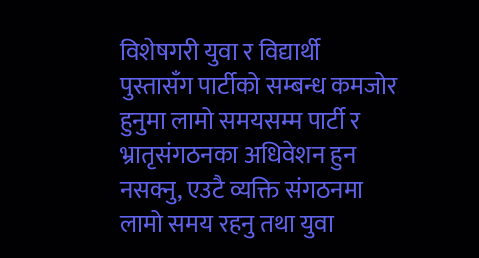विशेषगरी युवा र विद्यार्थी पुस्तासँग पार्टीको सम्बन्ध कमजोर हुनुमा लामो समयसम्म पार्टी र भ्रातृसंगठनका अधिवेशन हुन नसक्नु, एउटै व्यक्ति संगठनमा लामो समय रहनु तथा युवा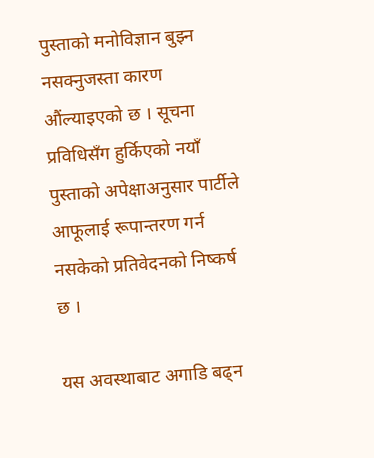पुस्ताको मनोविज्ञान बुझ्न नसक्नुजस्ता कारण औंल्याइएको छ । सूचना प्रविधिसँग हुर्किएको नयाँ पुस्ताको अपेक्षाअनुसार पार्टीले आफूलाई रूपान्तरण गर्न नसकेको प्रतिवेदनको निष्कर्ष छ ।

यस अवस्थाबाट अगाडि बढ्न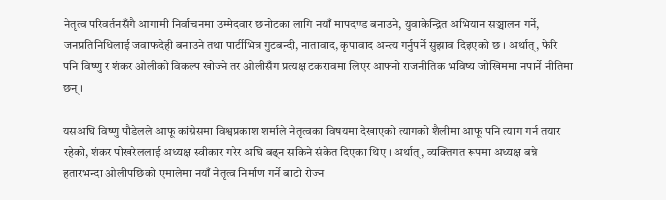नेतृत्व परिवर्तनसँगै आगामी निर्वाचनमा उम्मेदवार छनोटका लागि नयाँ मापदण्ड बनाउने, युवाकेन्द्रित अभियान सञ्चालन गर्ने, जनप्रतिनिधिलाई जवाफदेही बनाउने तथा पार्टीभित्र गुटबन्दी, नातावाद, कृपावाद अन्त्य गर्नुपर्ने सुझाव दिइएको छ । अर्थात्, फेरि पनि विष्णु र शंकर ओलीको विकल्प खोज्ने तर ओलीसँग प्रत्यक्ष टकरावमा लिएर आफ्नो राजनीतिक भविष्य जोखिममा नपार्ने नीतिमा छन् ।

यसअघि विष्णु पौडेलले आफू कांग्रेसमा विश्वप्रकाश शर्माले नेतृत्वका विषयमा देखाएको त्यागको शैलीमा आफू पनि त्याग गर्न तयार रहेको, शंकर पोखरेललाई अध्यक्ष स्वीकार गरेर अघि बढ्न सकिने संकेत दिएका थिए । अर्थात्, व्यक्तिगत रूपमा अध्यक्ष बन्ने हतारभन्दा ओलीपछिको एमालेमा नयाँ नेतृत्व निर्माण गर्ने बाटो रोज्न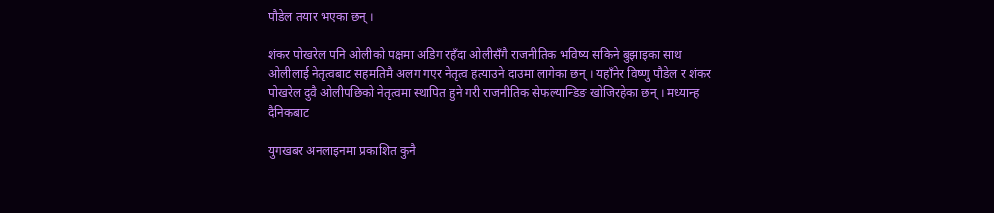पौडेल तयार भएका छन् ।

शंकर पोखरेल पनि ओलीको पक्षमा अडिग रहँदा ओलीसँगै राजनीतिक भविष्य सकिने बुझाइका साथ ओलीलाई नेतृत्वबाट सहमतिमै अलग गएर नेतृत्व हत्याउने दाउमा लागेका छन् । यहाँनेर विष्णु पौडेल र शंकर पोखरेल दुवै ओलीपछिको नेतृत्वमा स्थापित हुने गरी राजनीतिक सेफल्यान्डिङ खोजिरहेका छन् । मध्यान्ह दैनिकबाट

युगखबर अनलाइनमा प्रकाशित कुनै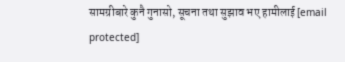सामग्रीबारे कुनै गुनासो, सूचना तथा सुझाव भए हामीलाई [email protected]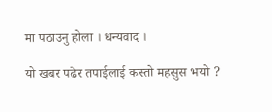मा पठाउनु होला । धन्यवाद ।

यो खबर पढेर तपाईलाई कस्तो महसुस भयो ?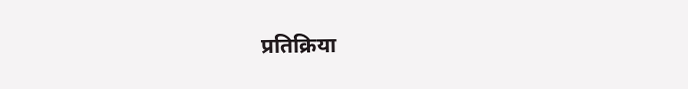प्रतिक्रिया